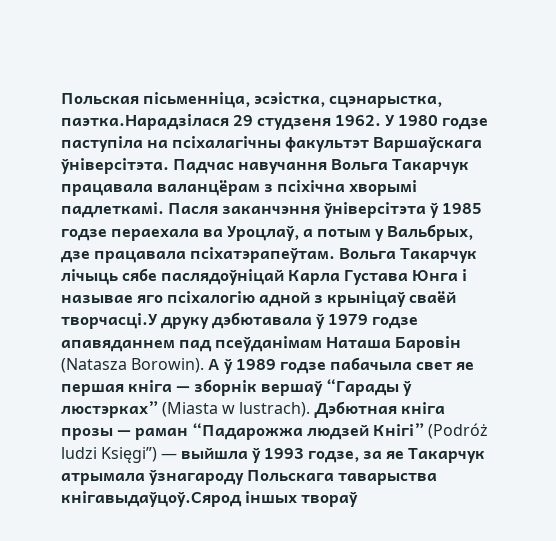Польская пісьменніца, эсэістка, сцэнарыстка, паэтка.Нарадзілася 29 студзеня 1962. У 1980 годзе паступіла на псіхалагічны факультэт Варшаўскага ўніверсітэта. Падчас навучання Вольга Такарчук працавала валанцёрам з псіхічна хворымі падлеткамі. Пасля заканчэння ўніверсітэта ў 1985 годзе пераехала ва Уроцлаў, а потым у Вальбрых, дзе працавала псіхатэрапеўтам. Вольга Такарчук лічыць сябе паслядоўніцай Карла Густава Юнга і называе яго псіхалогію адной з крыніцаў сваёй творчасці.У друку дэбютавала ў 1979 годзе апавяданнем пад псеўданімам Наташа Баровін (Natasza Borowin). А ў 1989 годзе пабачыла свет яе першая кніга — зборнік вершаў “Гарады ў люстэрках” (Miasta w lustrach). Дэбютная кніга прозы — раман “Падарожжа людзей Кнігі” (Podróż ludzi Księgi”) — выйшла ў 1993 годзе, за яе Такарчук атрымала ўзнагароду Польскага таварыства кнігавыдаўцоў.Сярод іншых твораў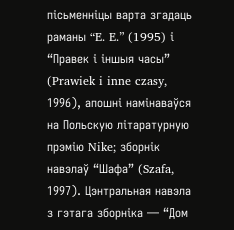пісьменніцы варта згадаць раманы “E. E.” (1995) і “Правек і іншыя часы” (Prawiek i inne czasy, 1996), апошні намінаваўся на Польскую літаратурную прэмію Nike; зборнік навэлаў “Шафа” (Szafa, 1997). Цэнтральная навэла з гэтага зборніка — “Дом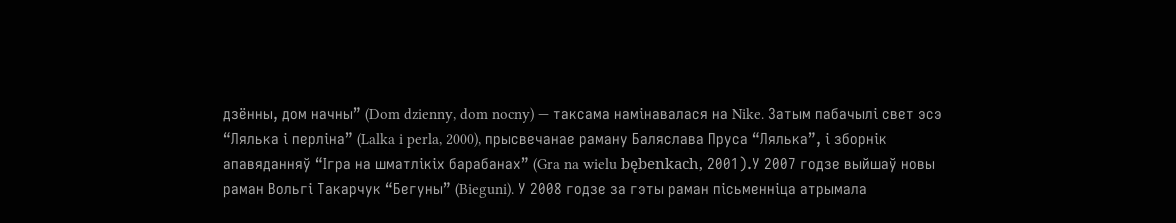дзённы, дом начны” (Dom dzienny, dom nocny) — таксама намінавалася на Nike. Затым пабачылі свет эсэ “Лялька і перліна” (Lalka i perla, 2000), прысвечанае раману Баляслава Пруса “Лялька”, і зборнік апавяданняў “Ігра на шматлікіх барабанах” (Gra na wielu bębenkach, 2001).У 2007 годзе выйшаў новы раман Вольгі Такарчук “Бегуны” (Bieguni). У 2008 годзе за гэты раман пісьменніца атрымала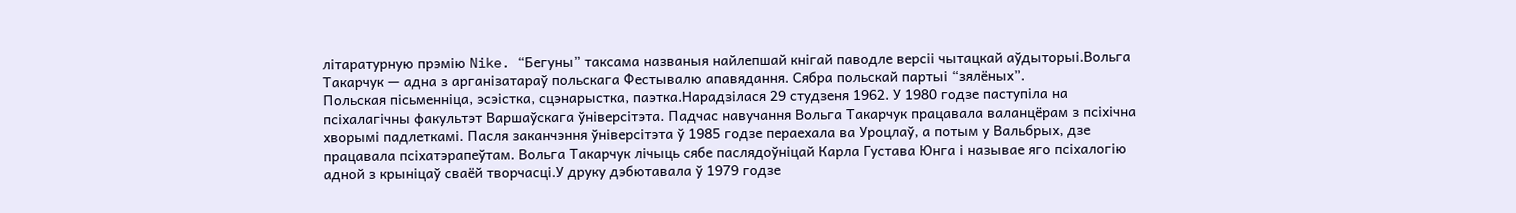літаратурную прэмію Nike. “Бегуны” таксама названыя найлепшай кнігай паводле версіі чытацкай аўдыторыі.Вольга Такарчук — адна з арганізатараў польскага Фестывалю апавядання. Сябра польскай партыі “зялёных”.
Польская пісьменніца, эсэістка, сцэнарыстка, паэтка.Нарадзілася 29 студзеня 1962. У 1980 годзе паступіла на псіхалагічны факультэт Варшаўскага ўніверсітэта. Падчас навучання Вольга Такарчук працавала валанцёрам з псіхічна хворымі падлеткамі. Пасля заканчэння ўніверсітэта ў 1985 годзе пераехала ва Уроцлаў, а потым у Вальбрых, дзе працавала псіхатэрапеўтам. Вольга Такарчук лічыць сябе паслядоўніцай Карла Густава Юнга і называе яго псіхалогію адной з крыніцаў сваёй творчасці.У друку дэбютавала ў 1979 годзе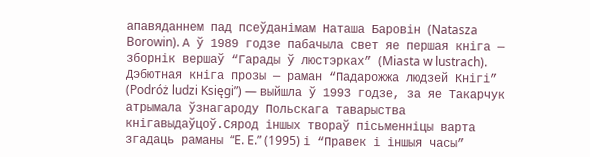апавяданнем пад псеўданімам Наташа Баровін (Natasza Borowin). А ў 1989 годзе пабачыла свет яе першая кніга — зборнік вершаў “Гарады ў люстэрках” (Miasta w lustrach). Дэбютная кніга прозы — раман “Падарожжа людзей Кнігі” (Podróż ludzi Księgi”) — выйшла ў 1993 годзе, за яе Такарчук атрымала ўзнагароду Польскага таварыства кнігавыдаўцоў.Сярод іншых твораў пісьменніцы варта згадаць раманы “E. E.” (1995) і “Правек і іншыя часы”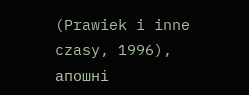(Prawiek i inne czasy, 1996), апошні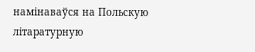намінаваўся на Польскую літаратурную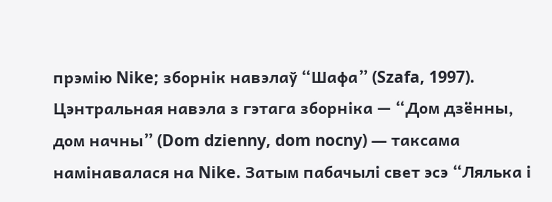прэмію Nike; зборнік навэлаў “Шафа” (Szafa, 1997). Цэнтральная навэла з гэтага зборніка — “Дом дзённы, дом начны” (Dom dzienny, dom nocny) — таксама намінавалася на Nike. Затым пабачылі свет эсэ “Лялька і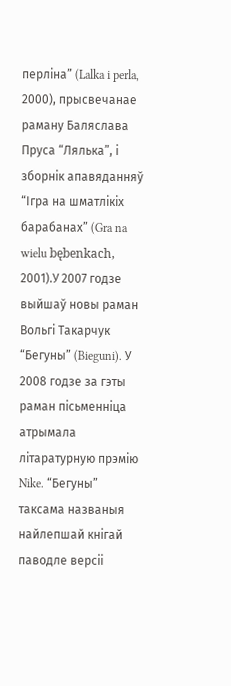перліна” (Lalka i perla, 2000), прысвечанае раману Баляслава Пруса “Лялька”, і зборнік апавяданняў “Ігра на шматлікіх барабанах” (Gra na wielu bębenkach, 2001).У 2007 годзе выйшаў новы раман Вольгі Такарчук “Бегуны” (Bieguni). У 2008 годзе за гэты раман пісьменніца атрымала літаратурную прэмію Nike. “Бегуны” таксама названыя найлепшай кнігай паводле версіі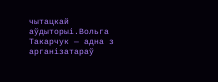чытацкай аўдыторыі.Вольга Такарчук — адна з арганізатараў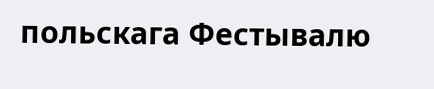польскага Фестывалю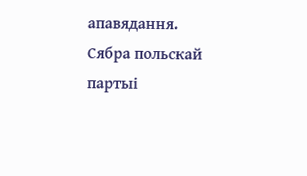апавядання. Сябра польскай партыі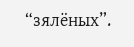“зялёных”.